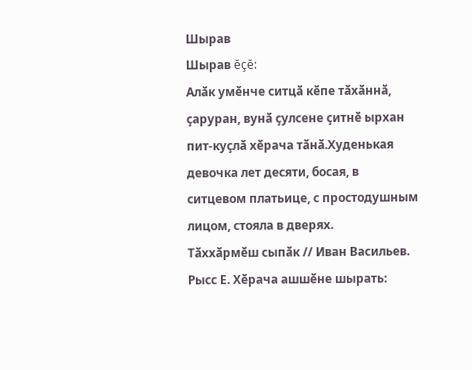Шырав
Шырав ĕçĕ:
Алӑк умӗнче ситцӑ кӗпе тӑхӑннӑ, ҫаруран, вунӑ ҫулсене ҫитнӗ ырхан пит-куҫлӑ хӗрача тӑнӑ.Худенькая девочка лет десяти, босая, в ситцевом платьице, с простодушным лицом, стояла в дверях.
Тӑххӑрмӗш сыпӑк // Иван Васильев. Рысс Е. Хӗрача ашшӗне шырать: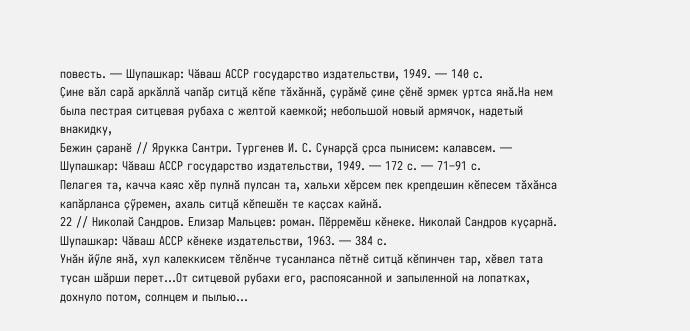повесть. — Шупашкар: Чӑваш АССР государство издательстви, 1949. — 140 с.
Ҫине вӑл сарӑ аркӑллӑ чапӑр ситцӑ кӗпе тӑхӑннӑ, ҫурӑмӗ ҫине ҫӗнӗ эрмек уртса янӑ.На нем была пестрая ситцевая рубаха с желтой каемкой; небольшой новый армячок, надетый внакидку,
Бежин ҫаранӗ // Ярукка Сантри. Тургенев И. С. Сунарҫӑ ҫрса пынисем: калавсем. — Шупашкар: Чӑваш АССР государство издательстви, 1949. — 172 с. — 71–91 с.
Пелагея та, качча каяс хӗр пулнӑ пулсан та, хальхи хӗрсем пек крепдешин кӗпесем тӑхӑнса капӑрланса ҫӳремен, ахаль ситцӑ кӗпешӗн те каҫсах кайнӑ.
22 // Николай Сандров. Елизар Мальцев: роман. Пӗрремӗш кӗнеке. Николай Сандров куҫарнӑ. Шупашкар: Чӑваш АССР кӗнеке издательстви, 1963. — 384 с.
Унӑн йӳле янӑ, хул калеккисем тӗлӗнче тусанланса пӗтнӗ ситцӑ кӗпинчен тар, хӗвел тата тусан шӑрши перет…От ситцевой рубахи его, распоясанной и запыленной на лопатках, дохнуло потом, солнцем и пылью…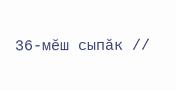36-мӗш сыпӑк //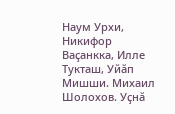Наум Урхи, Никифор Ваҫанкка, Илле Тукташ, Уйӑп Мишши. Михаил Шолохов. Уҫнӑ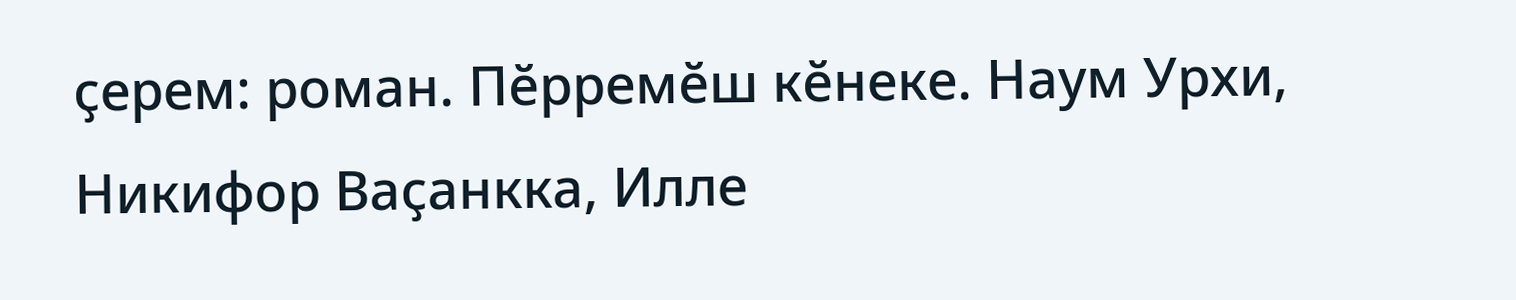ҫерем: роман. Пӗрремӗш кӗнеке. Наум Урхи, Никифор Ваҫанкка, Илле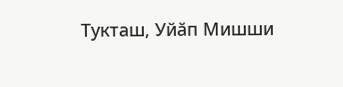Тукташ, Уйӑп Мишши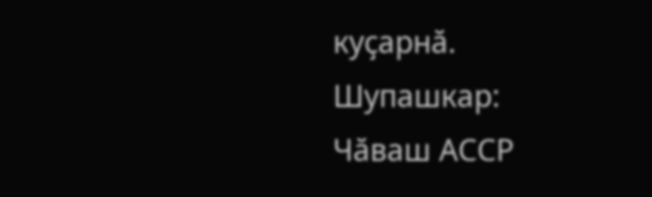куҫарнӑ. Шупашкар: Чӑваш АССР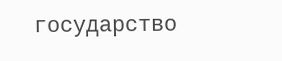государство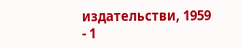издательстви, 1959
- 1